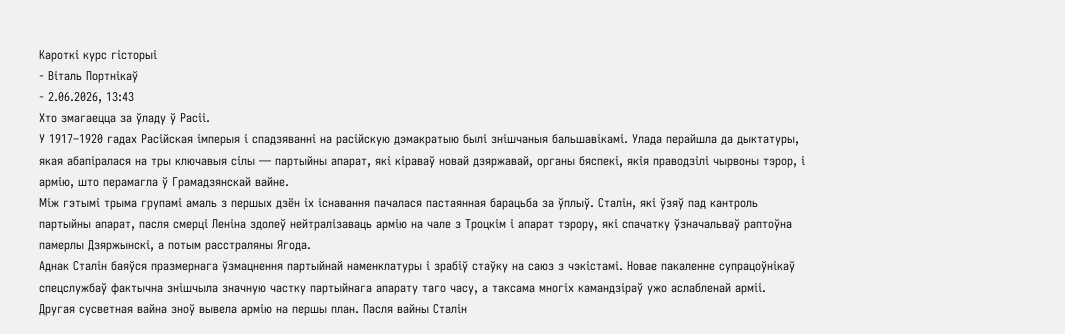Кароткі курс гісторыі
- Віталь Портнікаў
- 2.06.2026, 13:43
Хто змагаецца за ўладу ў Расіі.
У 1917–1920 гадах Расійская імперыя і спадзяванні на расійскую дэмакратыю былі знішчаныя бальшавікамі. Улада перайшла да дыктатуры, якая абапіралася на тры ключавыя сілы — партыйны апарат, які кіраваў новай дзяржавай, органы бяспекі, якія праводзілі чырвоны тэрор, і армію, што перамагла ў Грамадзянскай вайне.
Між гэтымі трыма групамі амаль з першых дзён іх існавання пачалася пастаянная барацьба за ўплыў. Сталін, які ўзяў пад кантроль партыйны апарат, пасля смерці Леніна здолеў нейтралізаваць армію на чале з Троцкім і апарат тэрору, які спачатку ўзначальваў раптоўна памерлы Дзяржынскі, а потым расстраляны Ягода.
Аднак Сталін баяўся празмернага ўзмацнення партыйнай наменклатуры і зрабіў стаўку на саюз з чэкістамі. Новае пакаленне супрацоўнікаў спецслужбаў фактычна знішчыла значную частку партыйнага апарату таго часу, а таксама многіх камандзіраў ужо аслабленай арміі.
Другая сусветная вайна зноў вывела армію на першы план. Пасля вайны Сталін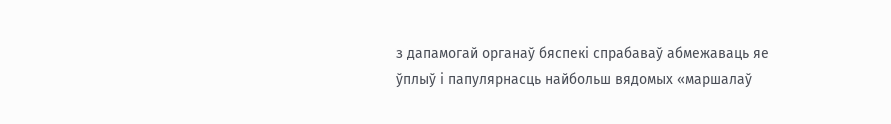з дапамогай органаў бяспекі спрабаваў абмежаваць яе ўплыў і папулярнасць найбольш вядомых «маршалаў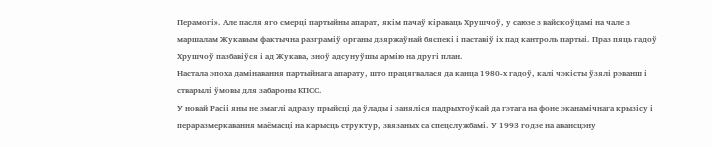Перамогі». Але пасля яго смерці партыйны апарат, якім пачаў кіраваць Хрушчоў, у саюзе з вайскоўцамі на чале з маршалам Жукавым фактычна разграміў органы дзяржаўнай бяспекі і паставіў іх пад кантроль партыі. Праз пяць гадоў Хрушчоў пазбавіўся і ад Жукава, зноў адсунуўшы армію на другі план.
Настала эпоха дамінавання партыйнага апарату, што працягвалася да канца 1980-х гадоў, калі чэкісты ўзялі рэванш і стварылі ўмовы для забароны КПСС.
У новай Расіі яны не змаглі адразу прыйсці да ўлады і заняліся падрыхтоўкай да гэтага на фоне эканамічнага крызісу і пераразмеркавання маёмасці на карысць структур, звязаных са спецслужбамі. У 1993 годзе на авансцэну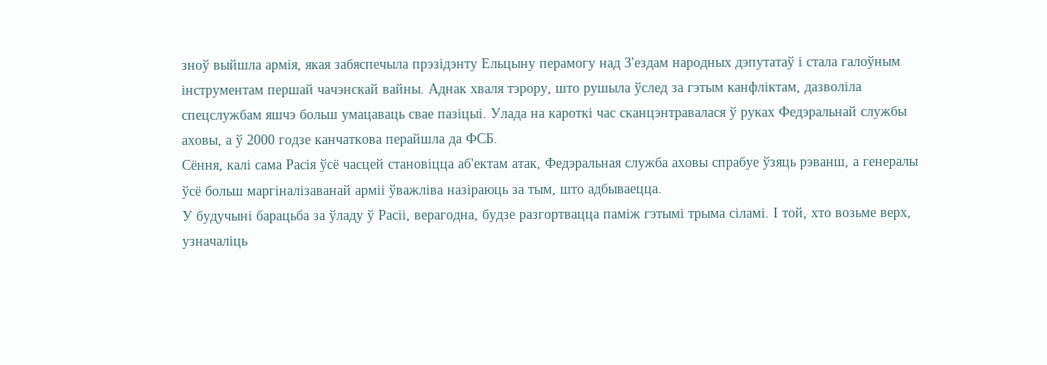зноў выйшла армія, якая забяспечыла прэзідэнту Ельцыну перамогу над З'ездам народных дэпутатаў і стала галоўным інструментам першай чачэнскай вайны. Аднак хваля тэрору, што рушыла ўслед за гэтым канфліктам, дазволіла спецслужбам яшчэ больш умацаваць свае пазіцыі. Улада на кароткі час сканцэнтравалася ў руках Федэральнай службы аховы, а ў 2000 годзе канчаткова перайшла да ФСБ.
Сёння, калі сама Расія ўсё часцей становіцца аб'ектам атак, Федэральная служба аховы спрабуе ўзяць рэванш, а генералы ўсё больш маргіналізаванай арміі ўважліва назіраюць за тым, што адбываецца.
У будучыні барацьба за ўладу ў Расіі, верагодна, будзе разгортвацца паміж гэтымі трыма сіламі. І той, хто возьме верх, узначаліць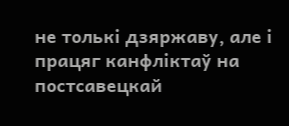не толькі дзяржаву, але і працяг канфліктаў на постсавецкай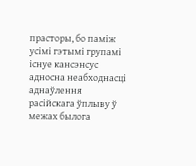прасторы, бо паміж усімі гэтымі групамі існуе кансэнсус адносна неабходнасці аднаўлення расійскага ўплыву ў межах былога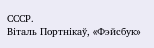СССР.
Віталь Портнікаў, «Фэйсбук»